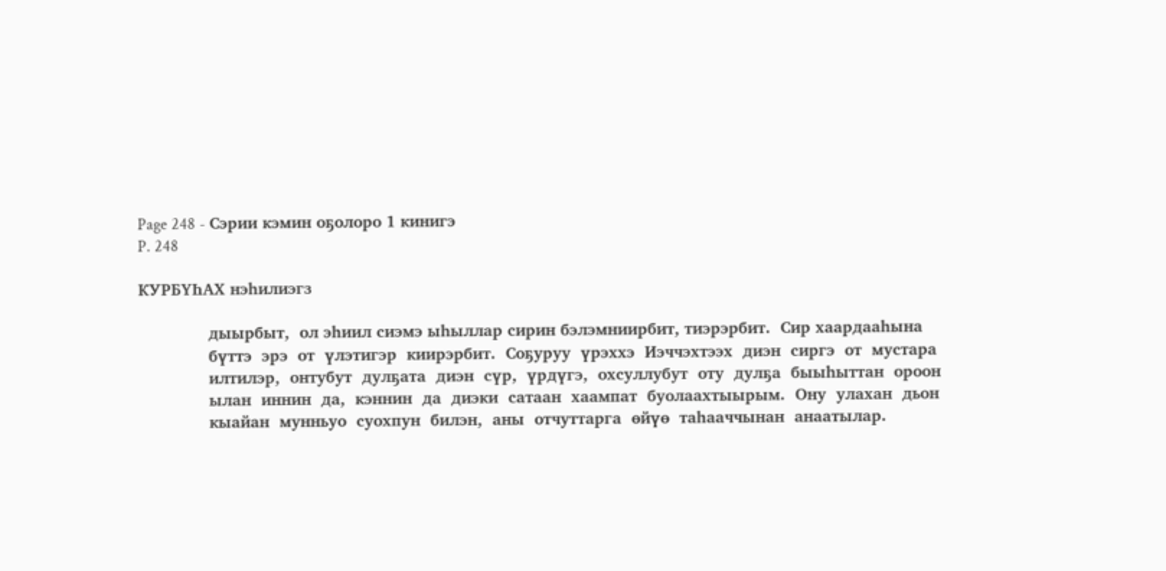Page 248 - Сэрии кэмин оҕолоро 1 кинигэ
P. 248

КУРБҮҺАХ нэһилиэгз

              дыырбыт,  ол эһиил сиэмэ ыһыллар сирин бэлэмниирбит, тиэрэрбит.  Сир хаардааһына
              бүттэ  эрэ  от  үлэтигэр  киирэрбит.  Соҕуруу  үрэххэ  Иэччэхтээх  диэн  сиргэ  от  мустара
              илтилэр,  онтубут  дулҕата  диэн  сүр,  үрдүгэ,  охсуллубут  оту  дулҕа  быыһыттан  ороон
              ылан  иннин  да,  кэннин  да  диэки  сатаан  хаампат  буолаахтыырым.  Ону  улахан  дьон
              кыайан  мунньуо  суохпун  билэн,  аны  отчуттарга  өйүө  таһааччынан  анаатылар.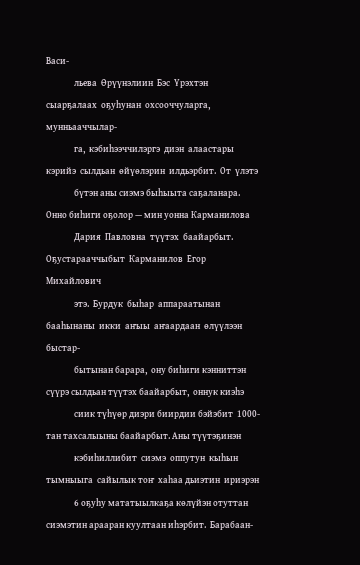Васи-
              льева  Өрүүнэлиин  Бэс  Үрэхтэн  сыарҕалаах  оҕуһунан  охсооччуларга,  мунньааччылар-
              га,  кэбиһээччилэргэ  диэн  алаастары  кэрийэ  сылдьан  өйүөлэрин  илдьэрбит.  От  үлэтэ
              бүтэн аны сиэмэ быһыыта саҕаланара.  Онно биһиги оҕолор — мин уонна Карманилова
              Дария  Павловна  түүтэх  баайарбыт.  Оҕустарааччыбыт  Карманилов  Егор  Михайлович
              этэ.  Бурдук  быһар  аппараатынан  бааһынаны  икки  аҥыы  аҥаардаан  өлүүлээн  быстар-
              бытынан барара,  ону биһиги кэнниттэн сүүрэ сылдьан түүтэх баайарбыт,  оннук киэһэ
              сиик түһүөр диэри биирдии бэйэбит  1000-тан тахсалыыны баайарбыт. Аны түүтэҕинэн
              кэбиһиллибит  сиэмэ  оппутун  кыһын  тымныыга  сайылык тоҥ  хаһаа дьиэтин  ириэрэн
              6 оҕуһу мататыылкаҕа көлүйэн отуттан сиэмэтин арааран куултаан иһэрбит.  Барабаан-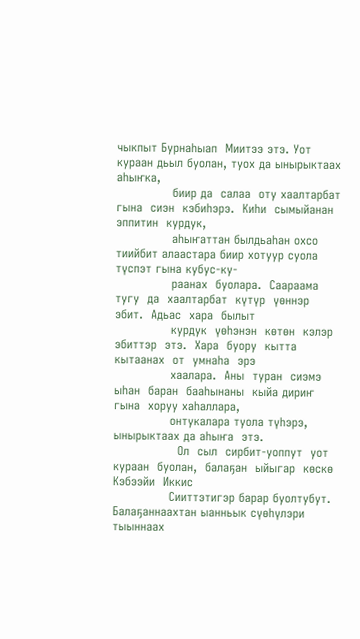чыкпыт Бурнаһыап  Миитээ этэ. Уот кураан дьыл буолан, туох да ынырыктаах аһыҥка,
              биир да  салаа  оту хаалтарбат  гына  сиэн  кэбиһэрэ.  Киһи  сымыйанан  эппитин  курдук,
              аһыҥаттан былдьаһан охсо тиийбит алаастара биир хотуур суола түспэт гына кубус-ку-
              раанах  буолара.  Саараама  тугу  да  хаалтарбат  күтүр  үөннэр  эбит.  Адьас  хара  былыт
              курдук  үөһэнэн  көтөн  кэлэр  эбиттэр  этэ.  Хара  буору  кытта  кытаанах  от  умнаһа  эрэ
              хаалара.  Аны  туран  сиэмэ  ыһан  баран  бааһынаны  кыйа дириҥ  гына  хоруу хаһаллара,
              онтукалара туола түһэрэ,  ынырыктаах да аһыҥа  этэ.
                Ол  сыл  сирбит-уоппут  уот  кураан  буолан,  балаҕан  ыйыгар  көскө  Кэбээйи  Иккис
              Сииттэтигэр барар буолтубут.  Балаҕаннаахтан ыанньык сүөһүлэри тыыннаах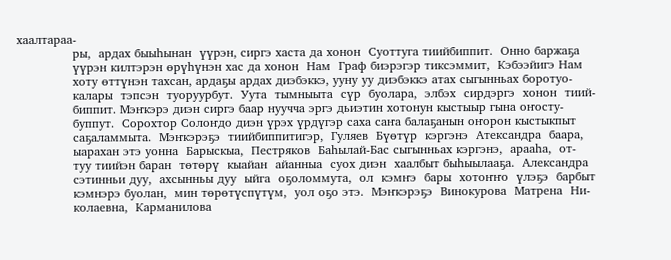хаалтараа-
              ры,  ардах быыһынан  үүрэн, сиргэ хаста да хонон  Суоттуга тиийбиппит.  Онно баржаҕа
              үүрэн килтэрэн өрүһүнэн хас да хонон  Нам  Граф биэрэгэр тиксэммит,  Кэбээйигэ Нам
              хоту өттүнэн тахсан, ардаҕы ардах диэбэккэ, ууну уу диэбэккэ атах сыгынньах боротуо-
              калары  тэпсэн  туоруурбут.  Уута  тымныыта  сүр  буолара,  элбэх  сирдэргэ  хонон  тиий-
              биппит. Мэҥкэрэ диэн сиргэ баар нуучча эргэ дьиэтин хотонун кыстыыр гына оҥосту-
              буппут.  Сорохтор Солоҥдо диэн үрэх үрдүгэр саха саҥа балаҕанын оҥорон кыстыкпыт
              саҕаламмыта.  Мэҥкэрэҕэ  тиийбиппитигэр,  Гуляев  Бүөтүр  кэргэнэ  Атександра  баара,
              ыарахан этэ уонна  Барыскыа,  Пестряков  Баһылай-Бас сыгынньах кэргэнэ,  арааһа,  от-
              туу тиийэн баран  төтөрү  кыайан  айанныа  суох диэн  хаалбыт быһыылааҕа.  Александра
              сэтинньи дуу,  ахсынньы дуу  ыйга  оҕоломмута,  ол  кэмҥэ  бары  хотоҥҥо  үлэҕэ  барбыт
              кэмнэрэ буолан,  мин төрөтүспүтүм,  уол оҕо этэ.  Мэҥкэрэҕэ  Винокурова  Матрена  Ни-
              колаевна,  Карманилова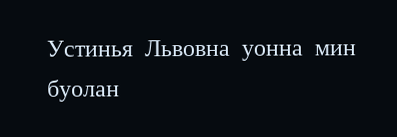Устинья  Львовна  уонна  мин  буолан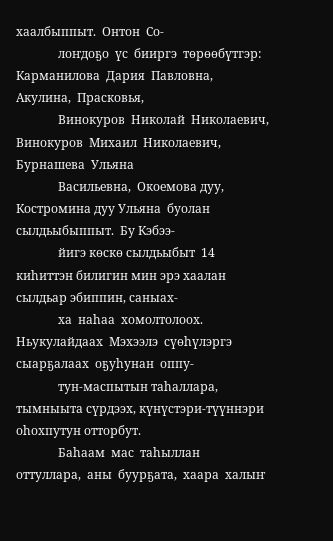хаалбыппыт.  Онтон  Со-
              лоҥдоҕо  үс  бииргэ  төрөөбүтгэр:  Карманилова  Дария  Павловна,  Акулина,  Прасковья,
              Винокуров  Николай  Николаевич,  Винокуров  Михаил  Николаевич,  Бурнашева  Ульяна
              Васильевна,  Окоемова дуу,  Костромина дуу Ульяна  буолан  сылдьыбыппыт.  Бу Кэбээ-
              йигэ көскө сылдьыбыт  14 киһиттэн билигин мин эрэ хаалан сылдьар эбиппин, саныах-
              ха  наһаа  хомолтолоох.  Ньукулайдаах  Мэхээлэ  сүөһүлэргэ  сыарҕалаах  оҕуһунан  оппу-
              тун-маспытын таһаллара, тымныыта сүрдээх, күнүстэри-түүннэри оһохпутун отторбут.
              Баһаам  мас  таһыллан  оттуллара,  аны  буурҕата,  хаара  халыҥ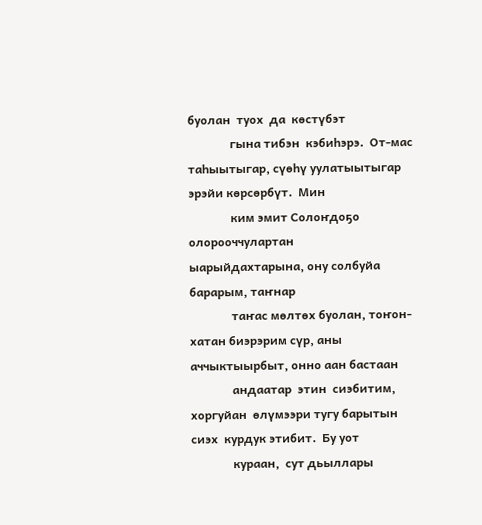буолан  туох  да  көстүбэт
              гына тибэн  кэбиһэрэ.  От-мас таһыытыгар, сүөһү уулатыытыгар эрэйи көрсөрбүт.  Мин
              ким эмит Солоҥдоҕо олорооччулартан  ыарыйдахтарына, ону солбуйа барарым, таҥнар
              таҥас мөлтөх буолан, тоҥон-хатан биэрэрим сүр, аны аччыктыырбыт, онно аан бастаан
              андаатар  этин  сиэбитим,  хоргуйан  өлүмээри тугу барытын  сиэх  курдук этибит.  Бу уот
              кураан,  сут дьыллары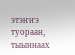этэҥҥэ туораан,  тыыннаах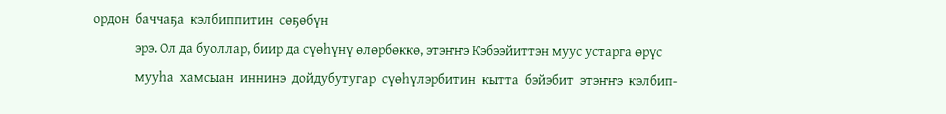ордон  баччаҕа  кэлбиппитин  сөҕөбүн
              эрэ. Ол да буоллар, биир да сүөһүнү өлөрбөккө, этэҥҥэ Кэбээйиттэн муус устарга өрүс
              мууһа  хамсыан  иннинэ  дойдубутугар  сүөһүлэрбитин  кытта  бэйэбит  этэҥҥэ  кэлбип-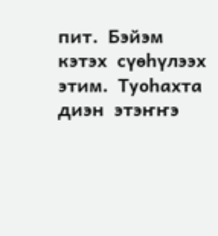пит.  Бэйэм  кэтэх  сүөһүлээх  этим.  Туоһахта  диэн  этэҥҥэ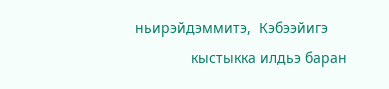ньирэйдэммитэ,  Кэбээйигэ
              кыстыкка илдьэ баран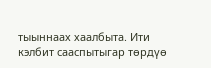тыыннаах хаалбыта. Ити кэлбит сааспытыгар төрдүө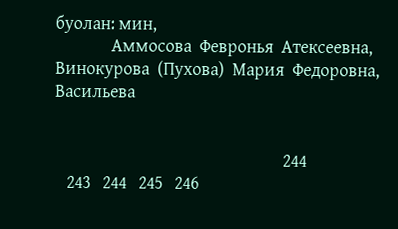буолан: мин,
              Аммосова  Февронья  Атексеевна,  Винокурова  (Пухова)  Мария  Федоровна,  Васильева


                                                         244
   243   244   245   246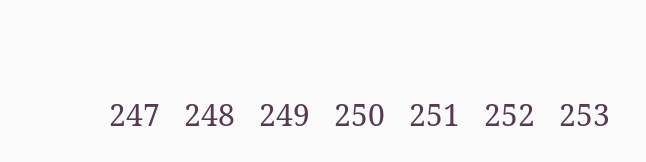247   248   249   250   251   252   253